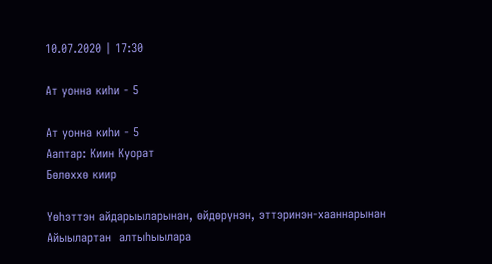10.07.2020 | 17:30

Ат уонна киһи - 5

Ат уонна киһи - 5
Ааптар: Киин Куорат
Бөлөххө киир

Үөһэттэн айдарыыларынан, өйдөрүнэн, эттэринэн-хааннарынан Айыылартан  алтыһыылара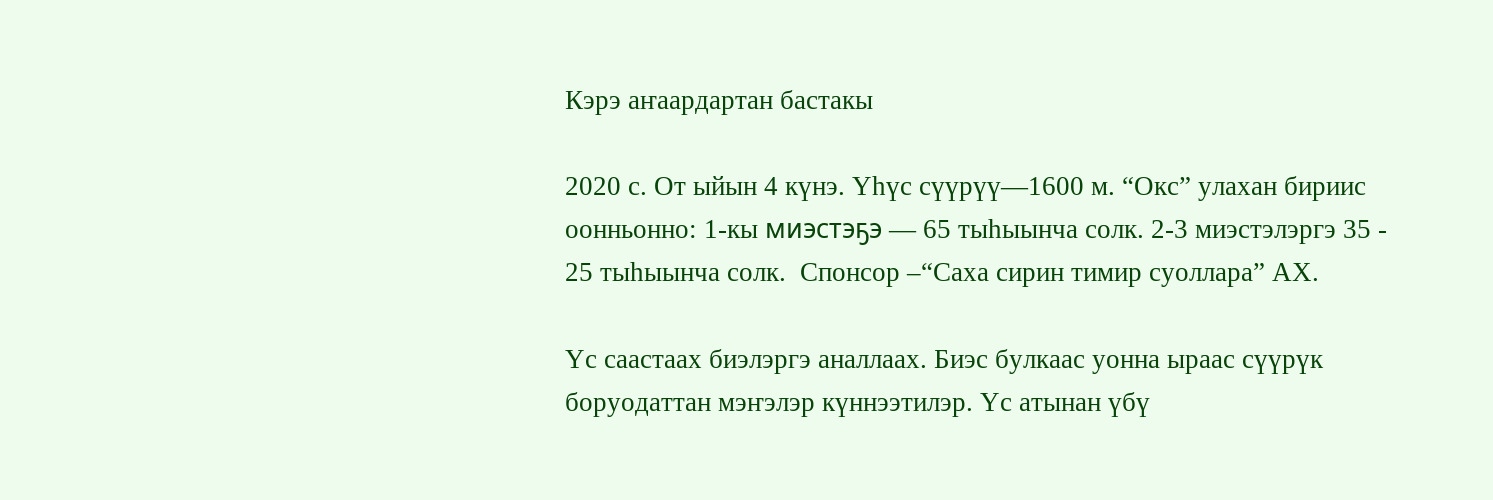Кэрэ аҥаардартан бастакы

2020 с. От ыйын 4 күнэ. Үһүс сүүрүү—1600 м. “Окс” улахан бириис оонньонно: 1-кы миэстэҕэ — 65 тыһыынча солк. 2-3 миэстэлэргэ 35 - 25 тыһыынча солк.  Спонсор –“Саха сирин тимир суоллара” АХ.

Үс саастаах биэлэргэ аналлаах. Биэс булкаас уонна ыраас сүүрүк боруодаттан мэҥэлэр күннээтилэр. Үс атынан үбү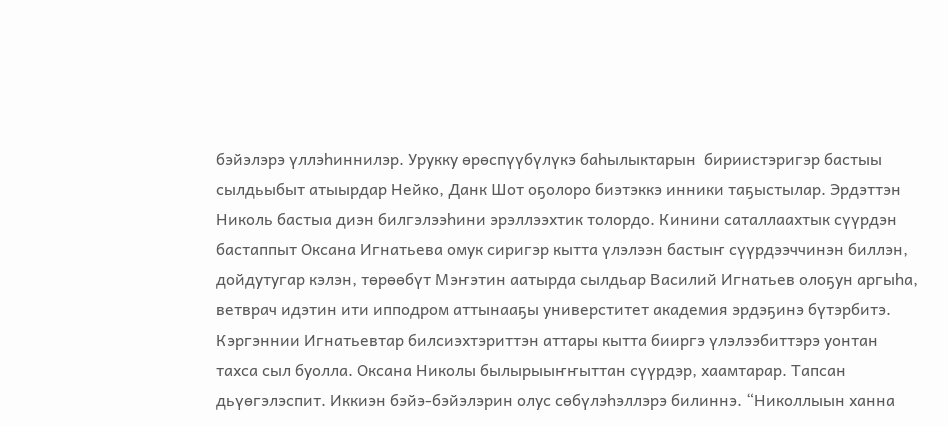бэйэлэрэ үллэһиннилэр. Урукку өрөспүүбүлүкэ баһылыктарын  бириистэригэр бастыы сылдьыбыт атыырдар Нейко, Данк Шот оҕолоро биэтэккэ инники таҕыстылар. Эрдэттэн  Николь бастыа диэн билгэлээһини эрэллээхтик толордо. Кинини саталлаахтык сүүрдэн бастаппыт Оксана Игнатьева омук сиригэр кытта үлэлээн бастыҥ сүүрдээччинэн биллэн, дойдутугар кэлэн, төрөөбүт Мэҥэтин аатырда сылдьар Василий Игнатьев олоҕун аргыһа, ветврач идэтин ити ипподром аттынааҕы универститет академия эрдэҕинэ бүтэрбитэ. Кэргэннии Игнатьевтар билсиэхтэриттэн аттары кытта бииргэ үлэлээбиттэрэ уонтан тахса сыл буолла. Оксана Николы былырыыҥҥыттан сүүрдэр, хаамтарар. Тапсан дьүөгэлэспит. Иккиэн бэйэ-бэйэлэрин олус сөбүлэһэллэрэ билиннэ. “Николлыын ханна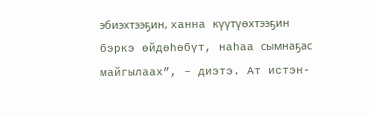эбиэхтээҕин, ханна күүтүөхтээҕин бэркэ өйдөһөбүт, наһаа сымнаҕас  майгылаах”, – диэтэ. Ат истэн-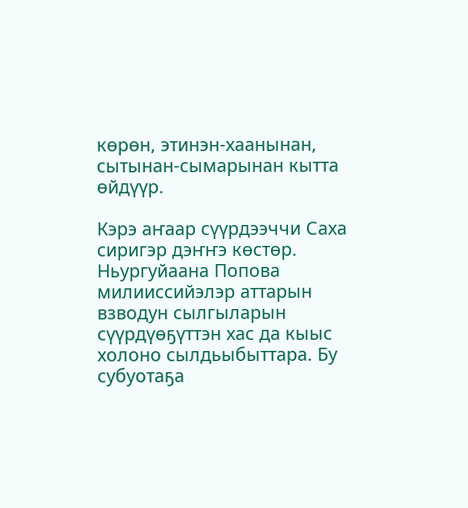көрөн, этинэн-хаанынан, сытынан-сымарынан кытта өйдүүр.

Кэрэ аҥаар сүүрдээччи Саха сиригэр дэҥҥэ көстөр. Ньургуйаана Попова милииссийэлэр аттарын взводун сылгыларын сүүрдүөҕүттэн хас да кыыс холоно сылдьыбыттара. Бу субуотаҕа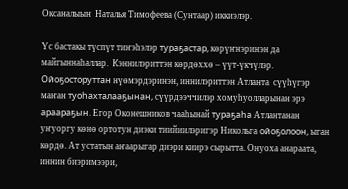Оксаналыын  Наталья Тимофеева (Сунтаар) иккиэлэр.

Үс бастакы түспүт тиҥэһэлэр тураҕастар, көрүҥнэринэн да майгыннаһаллар.  Кэннилэриттэн көрдөххө – үүт-үкчүлэр. Ойоҕосторуттан нүөмэрдэринэн, иннилэриттэн Атланта  сүүһүгэр маҥан туоһахталааҕынан, сүүрдээччилэр хомуһуолларынан эрэ араараҕын. Егор Оконешников чааһынай тураҕаһа Атлантанан   уҥуоргу көнө ортотун диэки тиийиилэригэр Никольга ойоҕолоон, ыган көрдө. Ат устатын аҥаарыгар диэри киирэ сырытта. Онуоха анараата, иннин биэримээри,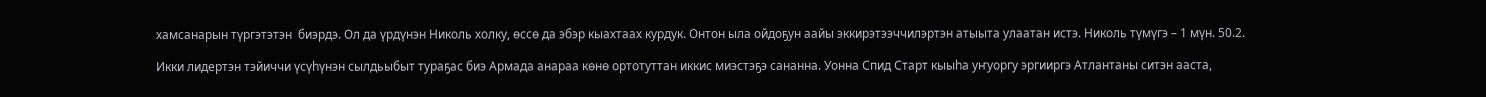хамсанарын түргэтэтэн  биэрдэ. Ол да үрдүнэн Николь холку, өссө да эбэр кыахтаах курдук. Онтон ыла ойдоҕун аайы эккирэтээччилэртэн атыыта улаатан истэ. Николь түмүгэ – 1 мүн. 50.2.

Икки лидертэн тэйиччи үсүһүнэн сылдьыбыт тураҕас биэ Армада анараа көнө ортотуттан иккис миэстэҕэ сананна. Уонна Спид Старт кыыһа уҥуоргу эргииргэ Атлантаны ситэн ааста,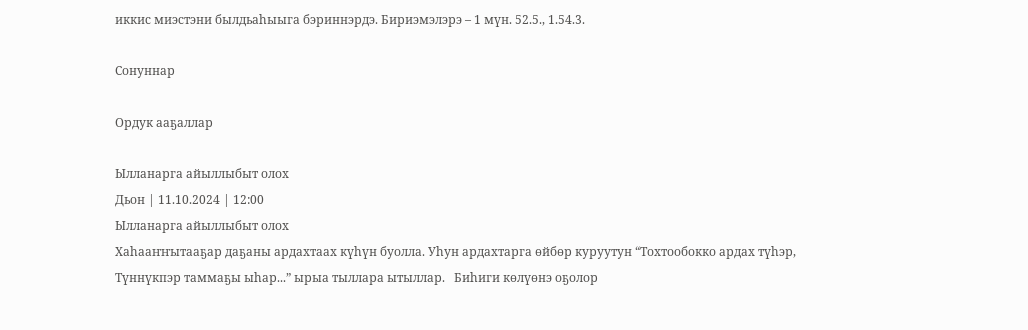иккис миэстэни былдьаһыыга бэриннэрдэ. Бириэмэлэрэ – 1 мүн. 52.5., 1.54.3.

Сонуннар

Ордук ааҕаллар

Ылланарга айыллыбыт олох
Дьон | 11.10.2024 | 12:00
Ылланарга айыллыбыт олох
Хаһааҥҥытааҕар даҕаны ардахтаах күһүн буолла. Уһун ардахтарга өйбөр куруутун “Тохтообокко ардах түһэр, Түннүкпэр таммаҕы ыһар...” ырыа тыллара ытыллар.   Биһиги көлүөнэ оҕолор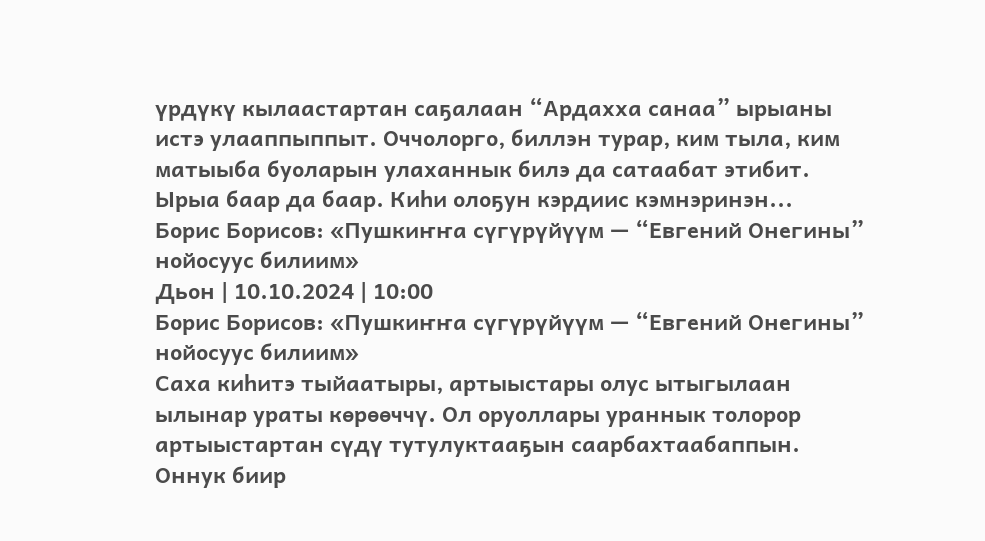үрдүкү кылаастартан саҕалаан “Ардахха санаа” ырыаны истэ улааппыппыт. Оччолорго, биллэн турар, ким тыла, ким матыыба буоларын улаханнык билэ да сатаабат этибит. Ырыа баар да баар. Киһи олоҕун кэрдиис кэмнэринэн...
Борис Борисов: «Пушкиҥҥа сүгүрүйүүм — “Евгений Онегины”  нойосуус билиим»
Дьон | 10.10.2024 | 10:00
Борис Борисов: «Пушкиҥҥа сүгүрүйүүм — “Евгений Онегины” нойосуус билиим»
Саха киһитэ тыйаатыры, артыыстары олус ытыгылаан  ылынар ураты көрөөччү. Ол оруоллары ураннык толорор артыыстартан сүдү тутулуктааҕын саарбахтаабаппын. Оннук биир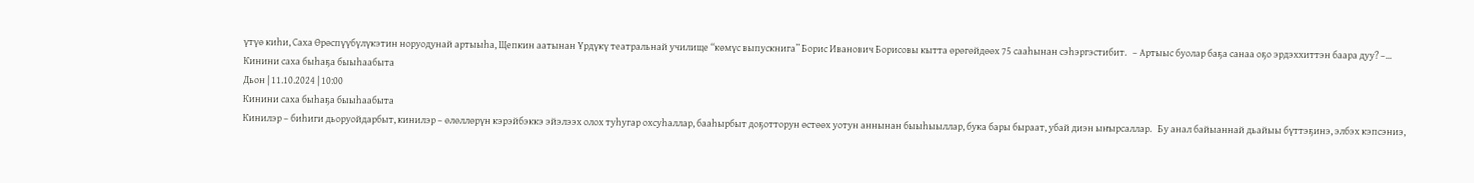үтүө киһи, Саха Өрөспүүбүлүкэтин норуодунай артыыһа, Щепкин аатынан Үрдүкү театральнай училище “көмүс выпускнига” Борис Иванович Борисовы кытта өрөгөйдөөх 75 сааһынан сэһэргэстибит.   – Артыыс буолар баҕа санаа оҕо эрдэххиттэн баара дуу? –...
Кинини саха быһаҕа быыһаабыта
Дьон | 11.10.2024 | 10:00
Кинини саха быһаҕа быыһаабыта
Кинилэр – биһиги дьоруойдарбыт, кинилэр – өлөллөрүн кэрэйбэккэ эйэлээх олох туһугар охсуһаллар, бааһырбыт доҕотторун өстөөх уотун аннынан быыһыыллар, бука бары быраат, убай диэн ыҥырсаллар.   Бу анал байыаннай дьайыы бүттэҕинэ, элбэх кэпсэниэ,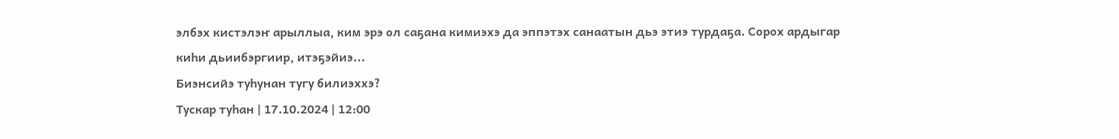элбэх кистэлэҥ арыллыа, ким эрэ ол саҕана кимиэхэ да эппэтэх санаатын дьэ этиэ турдаҕа. Сорох ардыгар киһи дьиибэргиир, итэҕэйиэ...
Биэнсийэ туһунан тугу билиэххэ?
Тускар туһан | 17.10.2024 | 12:00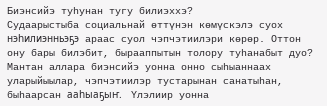Биэнсийэ туһунан тугу билиэххэ?
Судаарыстыба социальнай өттүнэн көмүскэлэ суох нэһилиэнньэҕэ араас суол чэпчэтиилэри көрөр. Оттон ону бары билэбит, бырааппытын толору туһанабыт дуо?  Мантан аллара биэнсийэ уонна онно сыһыаннаах уларыйыылар, чэпчэтиилэр тустарынан санатыһан, быһаарсан ааһыаҕыҥ.   Үлэлиир уонна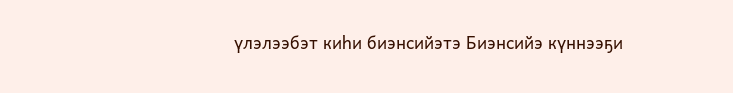үлэлээбэт киһи биэнсийэтэ Биэнсийэ күннээҕи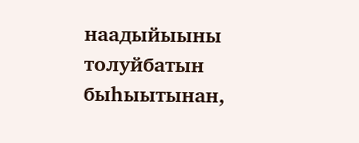наадыйыыны толуйбатын быһыытынан,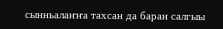сынньалаҥҥа тахсан да баран салгыы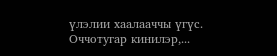үлэлии хаалааччы үгүс. Оччотугар кинилэр,...